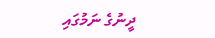ދީނުގެ ނަމުގައި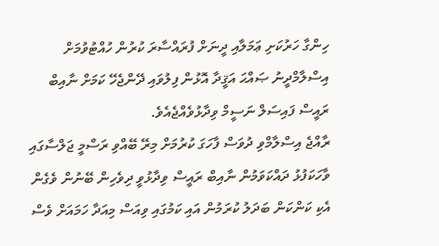ހިންގާ ހަރުކަށި ޢަމަލާއި ދީނަށް ފުރައްސާރަ ކުރުން ހުއްޓުވުމަށް އިސްލާމްދީނު ޞައްޙަ އަޤީދާ އޮޅުން ފިލުވައި ދޭންޖެހޭ ކަމަށް ނާއިބް ރައީސް ފައިސަލް ނަސީމް ވިދާޅުވެއްޖެއެވެ.
ރާއްޖެ އިސްލާމްވި ދުވަސް ފާހަގަ ކުރުމަށް މިރޭ ބޭއްވި ރަސްމީ ޖަލްސާގައި ވާހަކަފުޅު ދައްކަވަމުން ނާއިބް ރައީސް ވިދާޅުވީ ދިވެހިން ބޭނުން ވެގެން އެކި ކަންކަން ބަދަލު ކުރަމުން އައި ކަމުގައި ވިއަސް މިއަދާ ހަމައަށް ވެސް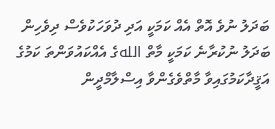ބަދަލު ނުވެ އޮތް އެއް ކަމަކީ އަދި ދުވަހަކުވެސް ދިވެހިން ބަދަލު ނުކުރާނެ ކަމަކީ މާތް اللهގެ އެއްކައުވަންތަ ކަމުގެ އަޤީދާކަމުގައިވާ މާތްވެގެންވާ އިސްލާމްދީން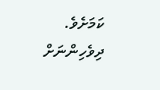ކަމަށެވެ. ދިވެހިންނަށް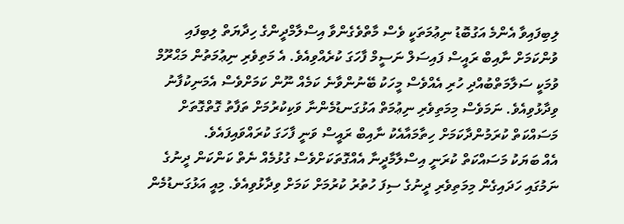ލިބިފައިވާ އެންމެ އަގުބޮޑު ނިޢުމަތަކީ ވެސް މާތްވެގެންވާ އިސްލާމްދީންގެ ހިދާޔަތް ލިބިފައި ވުންކަމަށް ނާއިބް ރައީސް ފައިސަލް ނަސީމް ފާހަގަ ކުރެއްވިއެވެ. އެ މަތިވެރި ނިޢުމަތުން މަޙްރޫމް ވުމަކީ ސަލާމަތްބުއްދި ހުރި އެއްވެސް މީހަކު ބޭނުންވާނެ ކަމެއް ނޫން ކަމަށްވެސް އެމަނިކުފާނު ވިދާޅުވިއެވެ. ނަމަވެސް މިމަތިވެރި ނިޢުމަތް އަޅުގަނޑުމެންނާ ވަކިކުރުމަށް ތަފާތު ގޮތްގޮތަށް މަސައްކަތް ކުރަމުންދާކަމަށް ހިތާމައާއެކު ނާއިބް ރައީސް ވަނީ ފާހަގަ ކުރައްވައިފައެވެ.
އެއް ބަޔަކު މަސައްކަތް ކުރަނީ އިސްލާމާދީނާ އެއްގޮތަކަށްވެސް ގުޅުމެއް ނެތް ކަންކަން ދީނުގެ ނަމުގައި ހަދައިގެން މިމަތިވެރި ދީނުގެ ސިފަ ހުތުރު ކުރުމަށް ކަމަށް ވިދާޅުވިއެވެ. މިއީ އަޅުގަނޑުމެން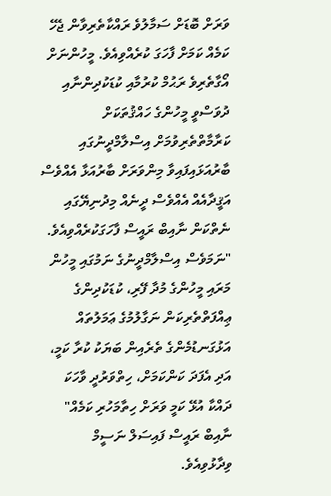ވަރަށް ބޮޑަށް ސަމާލުވެ ރައްކާތެރިވާން ޖެހޭ ކަމެއް ކަމަށް ފާހަގަ ކުރެއްވިއެވެ. މީހުންނަށް އޯގާތެރިވެ ރަޙުމް ކުރުމާއި ކުޑަކުދިންނާއި ދުވަސްވީ މީހުންގެ ހައްޤުތަކަށް ކަރާމާތްތެރިވުމަށް އިސްލާމްދީނުގައި ބާރުއަޅައިފައިވާ މިންވަރަށް ބާރުއަޅާ އެއްވެސް އަޤީދާއެއް އެއްވެސް ދީނެއް މިދުނިޔޭގައި ނެތްކަން ނާއިބް ރައީސް ފާހަގަކުރެއްވިއެވެ.
"ނަމަވެސް އިސްލާމްދީނުގެ ނަމުގައި މީހުން މަރައި މީހުންގެ މުދާ ފޭރި، ކުޑަކުދިންގެ ޢިއްފަތްތެރިކަން ނަގާލުމުގެ ޢަމަލުތައް އަޅުގަނޑުމެންގެ ތެރެއިން ބަޔަކު ކުރާ ކަމީ، އަދި އެފަދަ ކަންކަމަށް، ހިތްވަރުދީ ވާހަކަ ދައްކާ އުޅޭ ކަމީ ވަރަށް ހިތާމަހުރި ކަމެއް" ނާއިބް ރައީސް ފައިސަލް ނަސީމް ވިދާޅުވިއެވެ.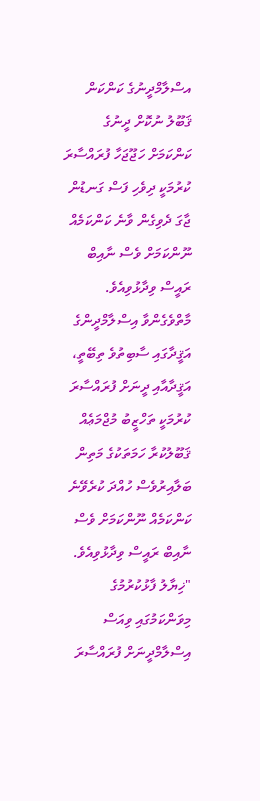އސްލާމްދީނުގެ ކަންކަން ޤަބޫލު ނުކޮށް ދީނުގެ ކަންކަމަށް ހަޖޫޖަހާ ފުރައްސާރަ ކުރުމަކީ ދިވެހި ފަސް ގަނޑުން ޖާގަ ދެވިގެން ވާނެ ކަންކަމެއް ނޫންކަމަށް ވެސް ނާއިބް ރައީސް ވިދާޅުވިއެވެ. މާތްވެގެންވާ އިސްލާމްދީންގެ އަޤީދާގައި ސާބިތުވެ ތިބޭތީ، އަޤީދާއާއި ދީނަށް ފުރައްސާރަ ކުރުމަކީ ތަހްޒީބު މުޖްމަޢެއް ޤަބޫލުކުރާ ހަމަތަކުގެ މަތިން ބަލާއިރުވެސް ހުއްދަ ކުރެވޭނެ ކަންކަމެއް ނޫންކަމަށް ވެސް ނާއިބް ރައީސް ވިދާޅުވިއެވެ.
"ޚިޔާލު ފާޅުކުރުމުގެ މިވަންކަމުގައި ވިއަސް އިސްލާމްދީނަށް ފުރައްސާރަ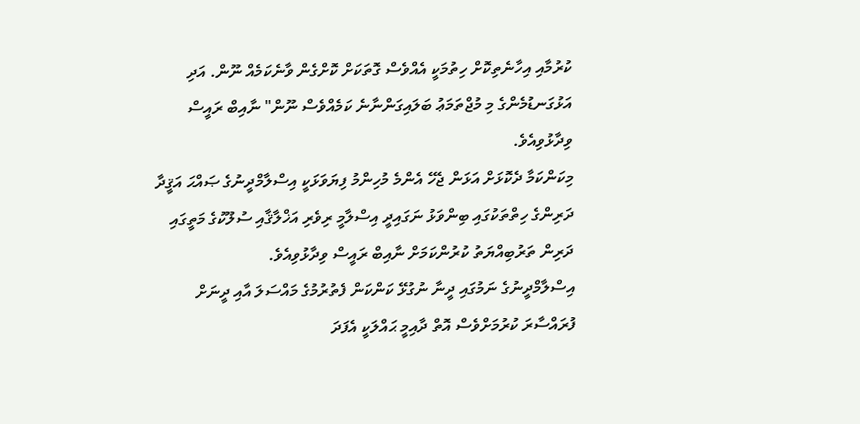ކުރުމާއި އިހާނެތިކޮށް ހިތުމަކީ އެއްވެސް ގޮތަކަށް ކޮށްގެން ވާނެކަމެއް ނޫން. އަދި އަޅުގަނޑުމެންގެ މި މުޖްތަމަޢު ބަލައިގަންނާނެ ކަމެއްވެސް ނޫން" ނާއިބް ރައީސް ވިދާޅުވިއެވެ.
މިކަންކަމާ ދެކޮޅަށް އަޅަން ޖެހޭ އެންމެ މުހިންމު ފިޔަވަޅަކީ އިސްލާމްދީނުގެ ޞައްޙަ އަޤީދާ ދަރިންގެ ހިތްތަކުގައި ބިންވަޅު ނަގައިދީ އިސްލާމީ ރިވެރި އަޚްލާޤާއި ސުލޫކުގެ މަތީގައި ދަރިން ތަރުބިއްޔަތު ކުރުންކަމަށް ނާއިބް ރައީސް ވިދާޅުވިއެވެ.
އިސްލާމްދީނުގެ ނަމުގައި ދީނާ ނުގުޅޭ ކަންކަން ފެތުރުމުގެ މައްސަލަ އާއި ދީނަށް ފުރައްސާރަ ކުރުމަށްވެސް އޮތް ދާއިމީ ޙައްލަކީ އެފަދަ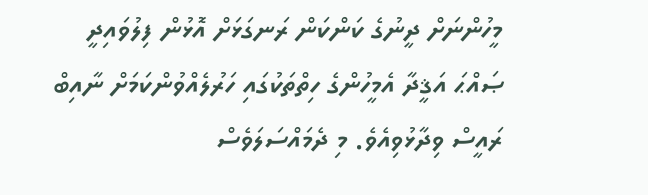މީހުންނަށް ދީނުގެ ކަންކަން ރަނގަޅަށް އޮޅުން ފިލުވައިދީ ޞައްޙަ އަޤީދާ އެމީހުންގެ ހިތްތަކުގައި ހަރުލެއްވުންކަމަށް ނާއިބް ރައީސް ވިދާޅުވިއެވެ. މި ދެމައްސަލަވެސް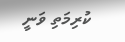ކުރިމަތި ވަނީ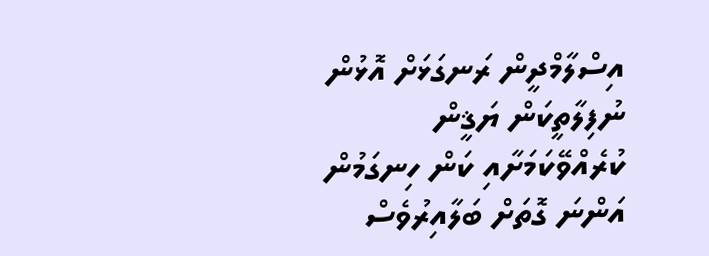އިސްލާމްދީން ރަނގަޅަށް އޮޅުން ނުފިލާތީކަން ޔަޤީން ކުރެއްވޭކަމަށާއި ކަން ހިނގަމުން އަންނަ ގޮތަށް ބަލާއިރުވެސް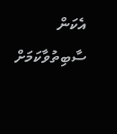އެކަން ސާބިތުވާކަމަށް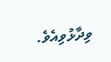ވިދާޅުވިއެވެ.